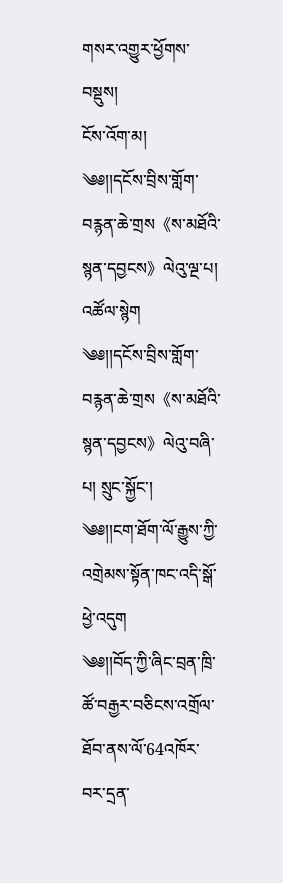གསར་འགྱུར་ཕྱོགས་བསྡུས།
ངོས་འོག་མ།
༄༅།།དངོས་བྲིས་གློག་བརྙན་ཆེ་གྲས《ས་མཐོའི་སྙན་དབྱངས》ལེའུ་ལྔ་པ། འཚོལ་སྙེག
༄༅།།དངོས་བྲིས་གློག་བརྙན་ཆེ་གྲས《ས་མཐོའི་སྙན་དབྱངས》ལེའུ་བཞི་པ། སྲུང་སྐྱོང་།
༄༅།།ངག་ཐོག་ལོ་རྒྱུས་ཀྱི་འགྲེམས་སྟོན་ཁང་འདི་སྒོ་ཕྱེ་འདུག
༄༅།།བོད་ཀྱི་ཞིང་བྲན་ཁྲི་ཚོ་བརྒྱར་བཅིངས་འགྲོལ་ཐོབ་ནས་ལོ་64འཁོར་བར་དྲན་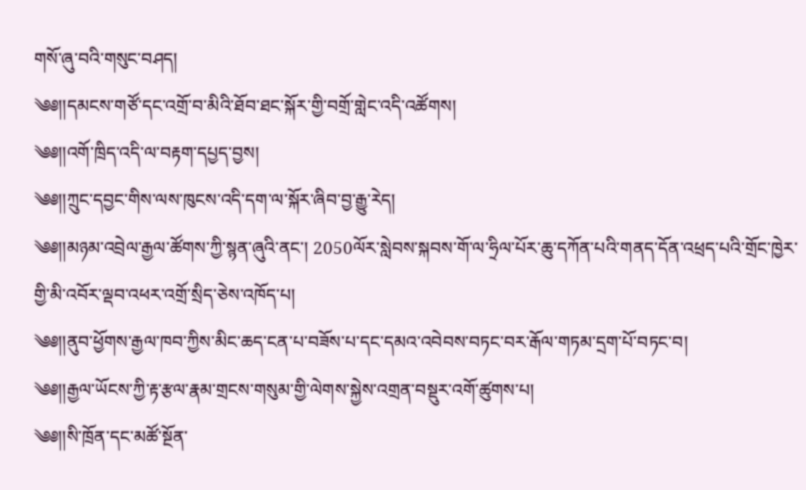གསོ་ཞུ་བའི་གསུང་བཤད།
༄༅།།དམངས་གཙོ་དང་འགྲོ་བ་མིའི་ཐོབ་ཐང་སྐོར་གྱི་བགྲོ་གླེང་འདི་འཚོགས།
༄༅།།འགོ་ཁྲིད་འདི་ལ་བརྟག་དཔྱད་བྱས།
༄༅།།ཀྲུང་དབྱང་གིས་ལས་ཁུངས་འདི་དག་ལ་སྐོར་ཞིབ་བྱ་རྒྱུ་རེད།
༄༅།།མཉམ་འབྲེལ་རྒྱལ་ཚོགས་ཀྱི་སྙན་ཞུའི་ནང་། 2050ལོར་སླེབས་སྐབས་གོ་ལ་ཧྲིལ་པོར་ཆུ་དཀོན་པའི་གནད་དོན་འཕྲད་པའི་གྲོང་ཁྱེར་གྱི་མི་འབོར་ལྡབ་འཕར་འགྲོ་སྲིད་ཅེས་འཁོད་པ།
༄༅།།ནུབ་ཕྱོགས་རྒྱལ་ཁབ་ཀྱིས་མིང་ཆད་ངན་པ་བཟོས་པ་དང་དམའ་འབེབས་བཏང་བར་རྒོལ་གཏམ་དྲག་པོ་བཏང་བ།
༄༅།།རྒྱལ་ཡོངས་ཀྱི་རྟ་རྩལ་རྣམ་གྲངས་གསུམ་གྱི་ལེགས་སྐྱེས་འགྲན་བསྡུར་འགོ་ཚུགས་པ།
༄༅།།སི་ཁྲོན་དང་མཚོ་སྔོན་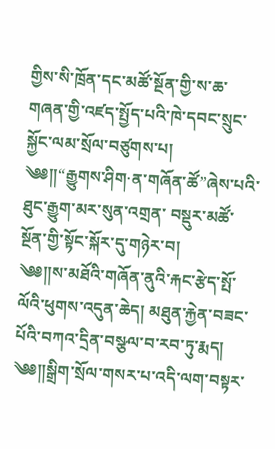གྱིས་སི་ཁྲོན་དང་མཚོ་སྔོན་གྱི་ས་ཆ་གཞན་གྱི་འཛད་སྤྱོད་པའི་ཁེ་དབང་སྲུང་སྐྱོང་ལམ་སྲོལ་བཙུགས་པ།
༄༅།།“རྒྱུགས་ཤིག·ན་གཞོན་ཚོ”ཞེས་པའི་ཐུང་རྒྱུག་མར་སུན་འགྲན་ བསྡུར་མཚོ་སྔོན་གྱི་སྟོང་སྐོར་དུ་གཉེར་བ།
༄༅།།ས་མཐོའི་གཞོན་ནུའི་རྐང་རྩེད་སྤོ་ལོའི་ཕུགས་འདུན་ཆེད། མཐུན་རྐྱེན་བཟང་པོའི་བཀའ་དྲིན་བསྩལ་བ་རབ་ཏུ་རྨད།
༄༅།།སྒྲིག་སྲོལ་གསར་པ་འདི་ལག་བསྟར་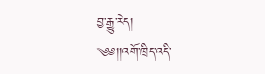བྱ་རྒྱུ་རེད།
༄༅།།འགོ་ཁྲིད་འདི་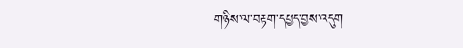གཉིས་ལ་བརྟག་དཔྱད་བྱས་འདུག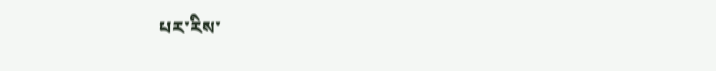པར་རིས་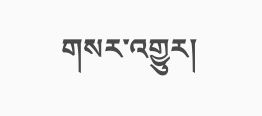གསར་འགྱུར།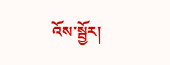འོས་སྦྱོར།